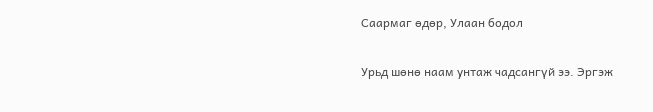Саармаг өдөр, Улаан бодол

Урьд шөнө наам унтаж чадсангүй ээ. Эргэж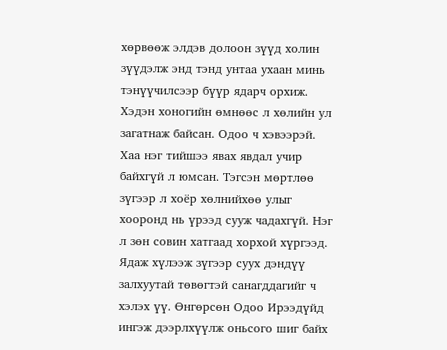хөрвөөж элдэв долоон зүүд холин зүүдэлж энд тэнд унтаа ухаан минь тэнүүчилсээр бүүр ядарч орхиж. Хэдэн хоногийн өмнөөс л хөлийн ул загатнаж байсан. Одоо ч хэвээрэй. Хаа нэг тийшээ явах явдал учир байхгүй л юмсан. Тэгсэн мөртлөө зүгээр л хоёр хөлнийхөө улыг хооронд нь үрээд сууж чадахгүй. Нэг л зөн совин хатгаад хорхой хүргээд. Ядаж хүлээж зүгээр суух дэндүү залхуутай төвөгтэй санагддагийг ч хэлэх үү. Өнгөрсөн Одоо Ирээдүйд ингэж дээрлхүүлж оньсого шиг байх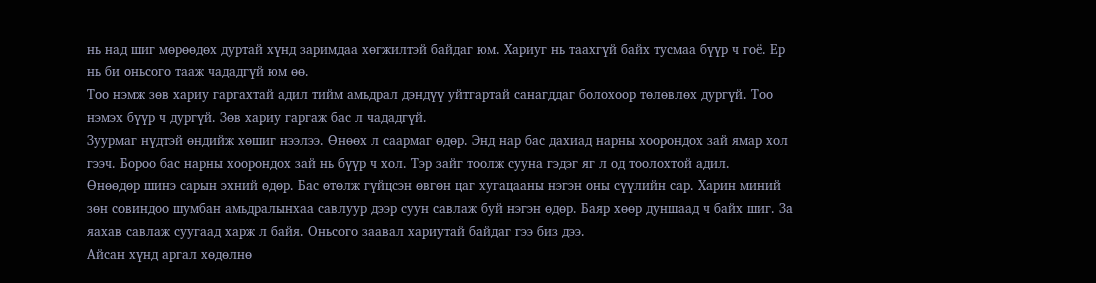нь над шиг мөрөөдөх дуртай хүнд заримдаа хөгжилтэй байдаг юм. Хариуг нь таахгүй байх тусмаа бүүр ч гоё. Ер нь би оньсого тааж чададгүй юм өө.
Тоо нэмж зөв хариу гаргахтай адил тийм амьдрал дэндүү уйтгартай санагддаг болохоор төлөвлөх дургүй. Тоо нэмэх бүүр ч дургүй. Зөв хариу гаргаж бас л чададгүй.
Зуурмаг нүдтэй өндийж хөшиг нээлээ. Өнөөх л саармаг өдөр. Энд нар бас дахиад нарны хоорондох зай ямар хол гээч. Бороо бас нарны хоорондох зай нь бүүр ч хол. Тэр зайг тоолж сууна гэдэг яг л од тоолохтой адил.
Өнөөдөр шинэ сарын эхний өдөр. Бас өтөлж гүйцсэн өвгөн цаг хугацааны нэгэн оны сүүлийн сар. Харин миний зөн совиндоо шумбан амьдралынхаа савлуур дээр суун савлаж буй нэгэн өдөр. Баяр хөөр дуншаад ч байх шиг. За яахав савлаж суугаад харж л байя. Оньсого заавал хариутай байдаг гээ биз дээ.
Айсан хүнд аргал хөдөлнө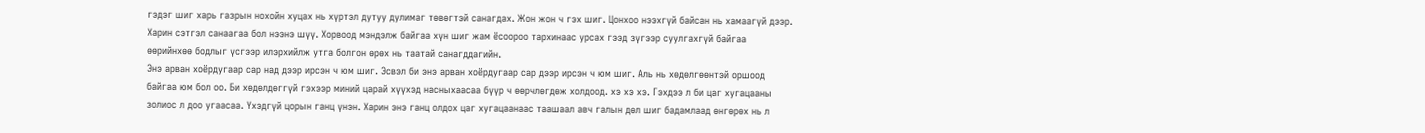гэдэг шиг харь газрын нохойн хуцах нь хүртэл дутуу дулимаг төвөгтэй санагдах. Жон жон ч гэх шиг. Цонхоо нээхгүй байсан нь хамаагүй дээр. Харин сэтгэл санаагаа бол нээнэ шүү. Хорвоод мэндэлж байгаа хүн шиг жам ёсоороо тархинаас урсах гээд зүгээр суулгахгүй байгаа өөрийнхөө бодлыг үсгээр илэрхийлж утга болгон өрөх нь таатай санагддагийн.
Энэ арван хоёрдугаар сар над дээр ирсэн ч юм шиг. Эсвэл би энэ арван хоёрдугаар сар дээр ирсэн ч юм шиг. Аль нь хөдөлгөөнтэй оршоод байгаа юм бол оо. Би хөдөлдөггүй гэхээр миний царай хүүхэд насныхаасаа бүүр ч өөрчлөгдөж холдоод. хэ хэ хэ. Гэхдээ л би цаг хугацааны золиос л доо угаасаа. Үхэдгүй цорын ганц үнэн. Харин энэ ганц олдох цаг хугацаанаас таашаал авч галын дөл шиг бадамлаад өнгөрөх нь л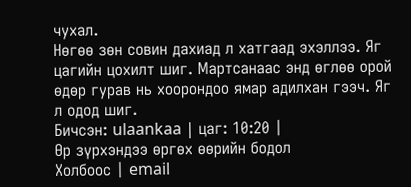чухал.
Нөгөө зөн совин дахиад л хатгаад эхэллээ. Яг цагийн цохилт шиг. Мартсанаас энд өглөө орой өдөр гурав нь хоорондоо ямар адилхан гээч. Яг л одод шиг.
Бичсэн: ulaankaa | цаг: 10:20 |
Өр зүрхэндээ өргөх өөрийн бодол
Холбоос | email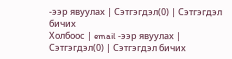-ээр явуулах | Сэтгэгдэл(0) | Сэтгэгдэл бичих
Холбоос | email -ээр явуулах | Сэтгэгдэл(0) | Сэтгэгдэл бичих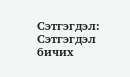Сэтгэгдэл:
Сэтгэгдэл бичих